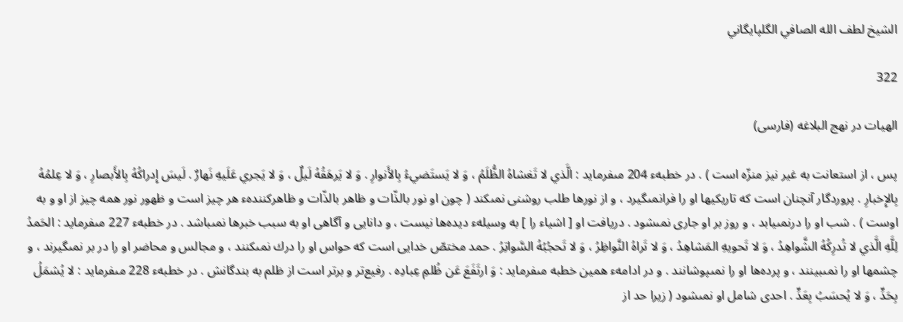الشيخ لطف الله الصافي الگلپايگاني

322

الهيات در نهج البلاغه (فارسى)

پس ، از استعانت به غير نيز منزّه است ) . در خطبهء 204 مىفرمايد : الَّذي لا تَغشاهُ الظُّلَمُ ، وَ لا يَستَضيءُ بِالأَنوارِ . وَ لا يَرهَقُهُ لَيلٌ ، وَ لا يَجري عَلَيهِ نَهارٌ . لَيسَ إِدراكُهُ بِالأَبصارِ ، وَ لا عِلمُهُ بِالإِخبارِ . پروردگار آنچنان است كه تاريكيها او را فرانمىگيرد ، و از نورها طلب روشنى نمىكند ( چون او نور بالذّات و ظاهر بالذّات و ظاهركنندهء هر چيز است و ظهور نور همه چيز از او و به اوست ) . شب او را درنمىيابد ، و روز بر او جارى نمىشود . دريافت او [ اشياء را ] به وسيلهء ديده‌ها نيست ، و دانايى و آگاهى او به سبب خبرها نمىباشد . در خطبهء 227 مىفرمايد : الحَمدُ لِلَّهِ الَّذي لا تُدرِكُهُ الشَّواهِدُ ، وَ لا تَحويهِ المَشاهِدُ ، وَ لا تَراهُ النَّواظِرُ ، وَ لا تَحجُبُهُ السَّواتِرُ . حمد مختصّ خدايى است كه حواس او را درك نمىكنند ، و مجالس و محاضر او را در بر نمىگيرند ، و چشمها او را نمىبينند ، و پرده‌ها او را نمىپوشانند . و در ادامهء همين خطبه مىفرمايد : وَ ارتَفَعَ عَن ظُلمِ عِبادِه . رفيع‌تر و برتر است از ظلم به بندگانش . در خطبهء 228 مىفرمايد : لا يُشمَلُ بِحَدٍّ ، وَ لا يُحسَبُ بِعَدٍّ . احدى شامل او نمىشود ( زيرا حد از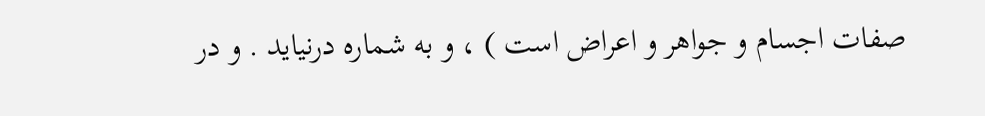صفات اجسام و جواهر و اعراض است ) ، و به شماره درنيايد . و در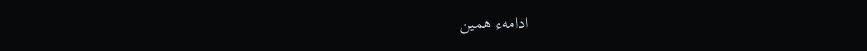ادامهء همين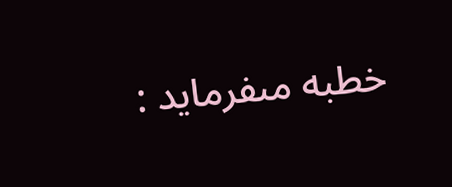خطبه مىفرمايد :